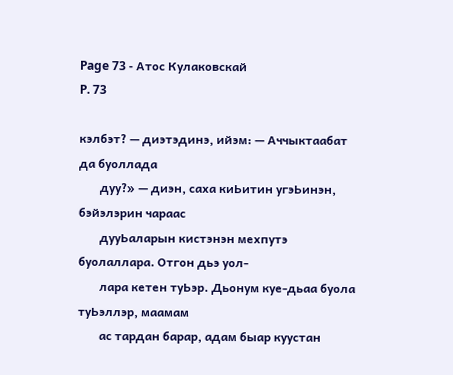Page 73 - Атос Кулаковскай
P. 73

кэлбэт? — диэтэдинэ, ийэм: — Аччыктаабат да буоллада
       дуу?» — диэн, саха киЬитин угэЬинэн, бэйэлэрин чараас
       дууЬаларын кистэнэн мехпутэ буолаллара. Отгон дьэ уол-
       лара кетен туЬэр. Дьонум куе-дьаа буола туЬэллэр, маамам
       ас тардан барар, адам быар куустан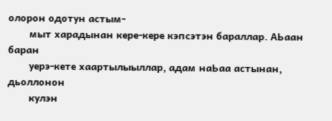олорон одотун астым-
       мыт харадынан кере-кере кэпсэтэн бараллар. АЬаан баран
       уерэ-кете хаартылыыллар, адам наЬаа астынан, дьоллонон
       кулэн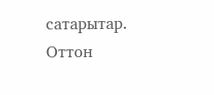сатарытар. Оттон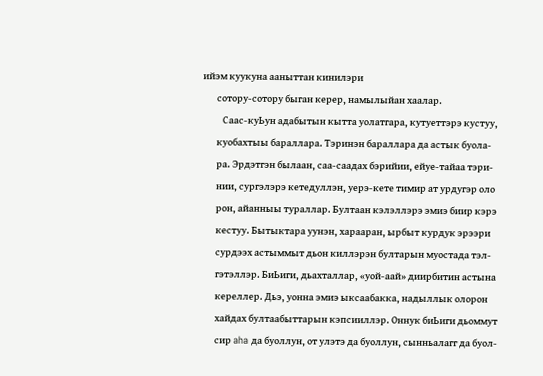ийэм куукуна ааныттан кинилэри
       сотору-сотору быган керер, намылыйан хаалар.
          Саас-куЬун адабытын кытта уолатгара, кутуеттэрэ кустуу,
       куобахтыы бараллара. Тэринэн бараллара да астык буола-
       ра. Эрдэтгэн былаан, саа-саадах бэрийии, ейуе-тайаа тэри-
       нии, сургэлэрэ кетедуллэн, уерэ-кете тимир ат урдугэр оло
       рон, айанныы тураллар. Бултаан кэлэллэрэ эмиэ биир кэрэ
       кестуу. Бытыктара уунэн, харааран, ырбыт курдук эрээри
       сурдээх астыммыт дьон киллэрэн бултарын муостада тэл-
       гэтэллэр. БиЬиги, дьахталлар, «уой-аай» диирбитин астына
       кереллер. Дьэ, уонна эмиэ ыксаабакка, надыллык олорон
       хайдах бултаабыттарын кэпсииллэр. Оннук биЬиги дьоммут
       сир aha да буоллун, от улэтэ да буоллун, сынньалагг да буол-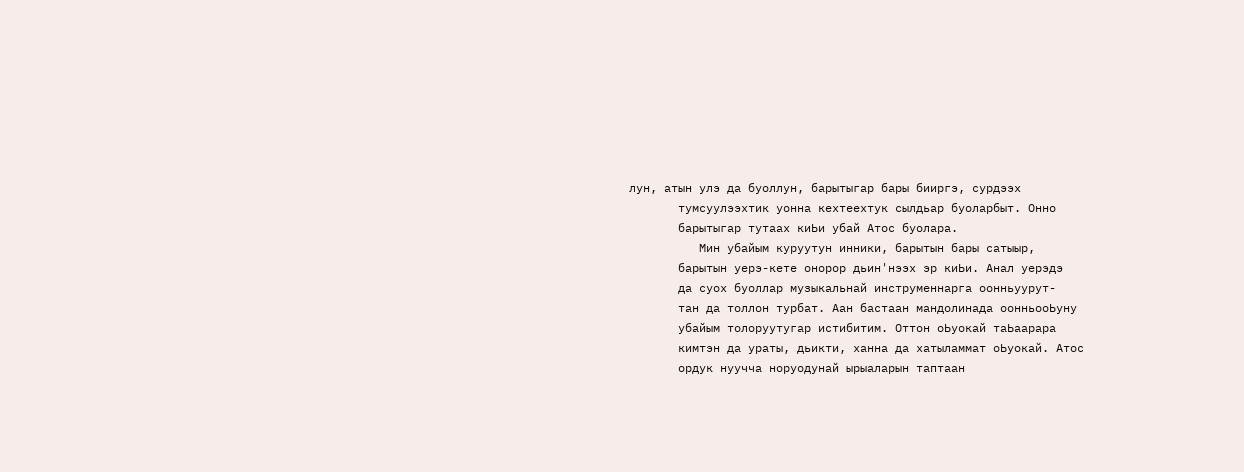лун, атын улэ да буоллун, барытыгар бары бииргэ, сурдээх
       тумсуулээхтик уонна кехтеехтук сылдьар буоларбыт. Онно
       барытыгар тутаах киЬи убай Атос буолара.
          Мин убайым куруутун инники, барытын бары сатыыр,
       барытын уерэ-кете онорор дьин'нээх эр киЬи. Анал уерэдэ
       да суох буоллар музыкальнай инструменнарга оонньуурут-
       тан да толлон турбат. Аан бастаан мандолинада оонньооЬуну
       убайым толоруутугар истибитим. Оттон оЬуокай таЬаарара
       кимтэн да ураты, дьикти, ханна да хатыламмат оЬуокай. Атос
       ордук нуучча норуодунай ырыаларын таптаан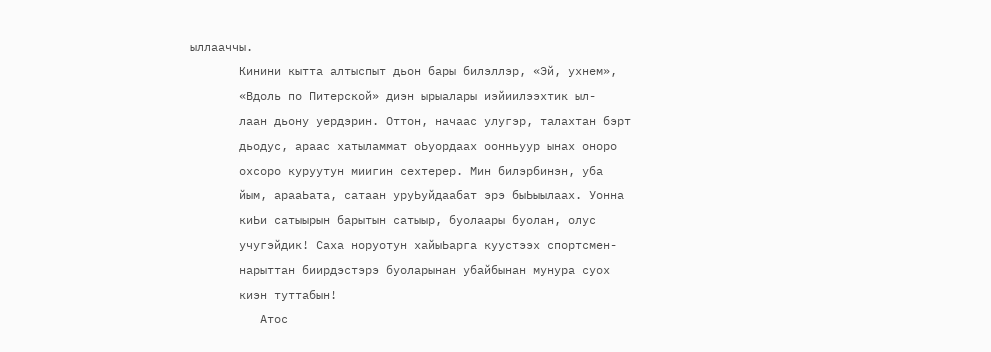ыллааччы.
       Кинини кытта алтыспыт дьон бары билэллэр, «Эй, ухнем»,
       «Вдоль по Питерской» диэн ырыалары иэйиилээхтик ыл-
       лаан дьону уердэрин. Оттон, начаас улугэр, талахтан бэрт
       дьодус, араас хатыламмат оЬуордаах оонньуур ынах оноро
       охсоро куруутун миигин сехтерер. Мин билэрбинэн, уба
       йым, арааЬата, сатаан уруЬуйдаабат эрэ быЬыылаах. Уонна
       киЬи сатыырын барытын сатыыр, буолаары буолан, олус
       учугэйдик! Саха норуотун хайыЬарга куустээх спортсмен-
       нарыттан биирдэстэрэ буоларынан убайбынан мунура суох
       киэн туттабын!
          Атос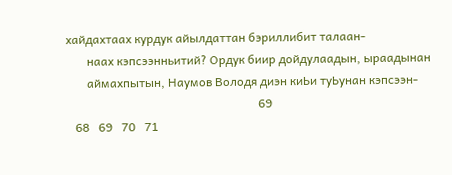хайдахтаах курдук айылдаттан бэриллибит талаан-
       наах кэпсээнньитий? Ордук биир дойдулаадын, ыраадынан
       аймахпытын, Наумов Володя диэн киЬи туЬунан кэпсээн-
                                                                69
   68   69   70   71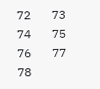72   73   74   75   76   77   78